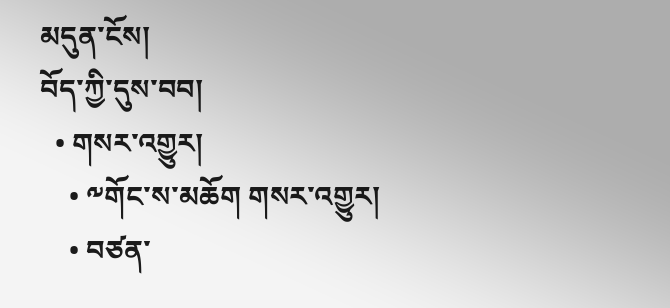མདུན་ངོས།
བོད་ཀྱི་དུས་བབ།
  • གསར་འགྱུར།
    • ༸གོང་ས་མཆོག གསར་འགྱུར།
    • བཙན་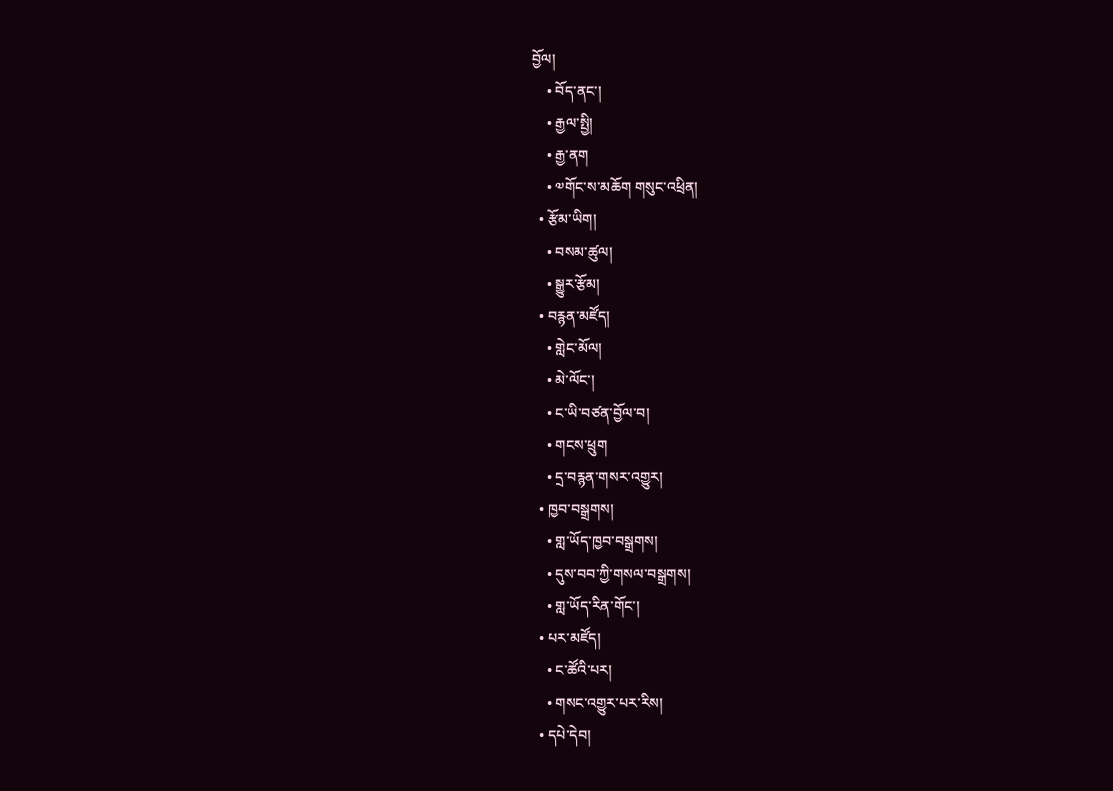བྱོལ།
    • བོད་ནང་།
    • རྒྱལ་སྤྱི།
    • རྒྱ་ནག
    • ༧གོང་ས་མཆོག གསུང་འཕྲིན།
  • རྩོམ་ཡིག།
    • བསམ་ཚུལ།
    • སྒྱུར་རྩོམ།
  • བརྙན་མཛོད།
    • གླེང་མོལ།
    • མེ་ལོང་།
    • ང་ཡི་བཙན་བྱོལ་བ།
    • གངས་ཕྲུག
    • དྲ་བརྙན་གསར་འགྱུར།
  • ཁྱབ་བསྒྲགས།
    • གླ་ཡོད་ཁྱབ་བསྒྲགས།
    • དུས་བབ་ཀྱི་གསལ་བསྒྲགས།
    • གླ་ཡོད་རིན་གོང་།
  • པར་མཛོད།
    • ང་ཚོའི་པར།
    • གསང་འགྱུར་པར་རིས།
  • དཔེ་དེབ།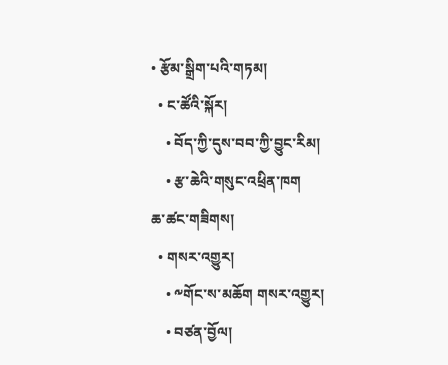• རྩོམ་སྒྲིག་པའི་གཏམ།
  • ང་ཚོའི་སྐོར།
    • བོད་ཀྱི་དུས་བབ་ཀྱི་བྱུང་རིམ།
    • རྩ་ཆེའི་གསུང་འཕྲིན་ཁག
ཆ་ཚང་གཟིགས།
  • གསར་འགྱུར།
    • ༸གོང་ས་མཆོག གསར་འགྱུར།
    • བཙན་བྱོལ།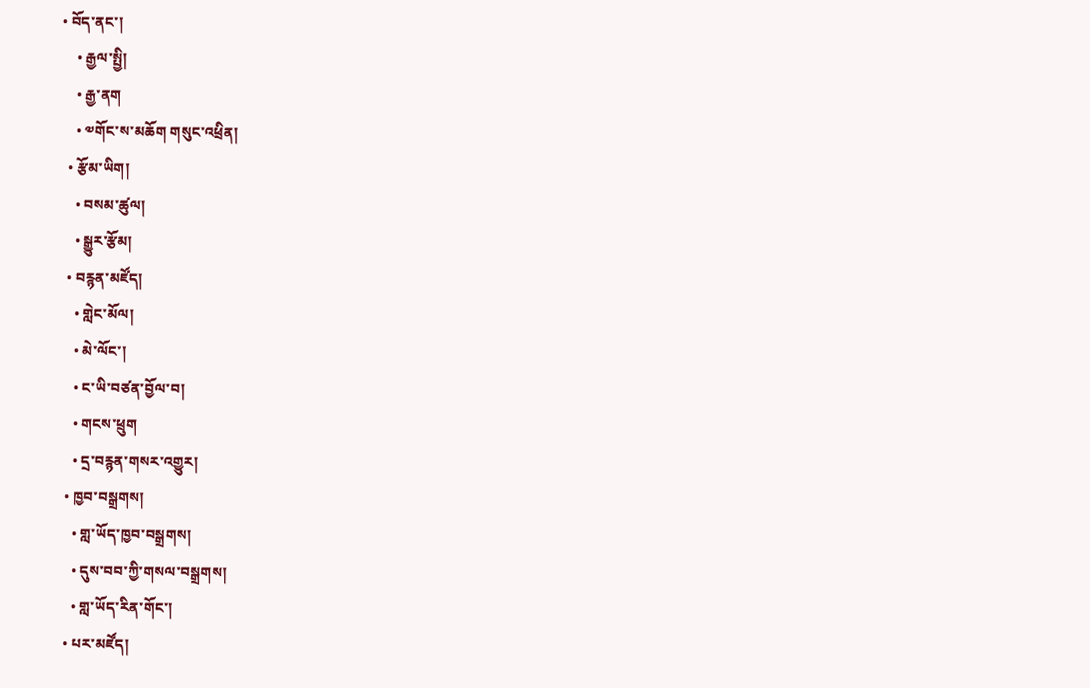• བོད་ནང་།
    • རྒྱལ་སྤྱི།
    • རྒྱ་ནག
    • ༧གོང་ས་མཆོག གསུང་འཕྲིན།
  • རྩོམ་ཡིག།
    • བསམ་ཚུལ།
    • སྒྱུར་རྩོམ།
  • བརྙན་མཛོད།
    • གླེང་མོལ།
    • མེ་ལོང་།
    • ང་ཡི་བཙན་བྱོལ་བ།
    • གངས་ཕྲུག
    • དྲ་བརྙན་གསར་འགྱུར།
  • ཁྱབ་བསྒྲགས།
    • གླ་ཡོད་ཁྱབ་བསྒྲགས།
    • དུས་བབ་ཀྱི་གསལ་བསྒྲགས།
    • གླ་ཡོད་རིན་གོང་།
  • པར་མཛོད།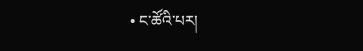• ང་ཚོའི་པར།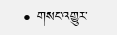• གསང་འགྱུར་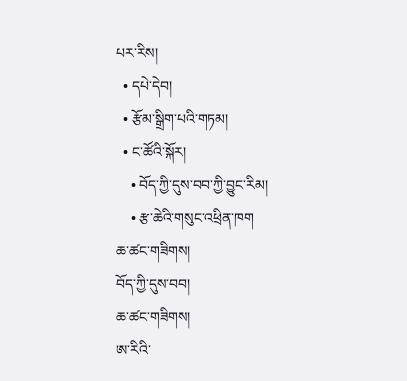པར་རིས།
  • དཔེ་དེབ།
  • རྩོམ་སྒྲིག་པའི་གཏམ།
  • ང་ཚོའི་སྐོར།
    • བོད་ཀྱི་དུས་བབ་ཀྱི་བྱུང་རིམ།
    • རྩ་ཆེའི་གསུང་འཕྲིན་ཁག
ཆ་ཚང་གཟིགས།
བོད་ཀྱི་དུས་བབ།
ཆ་ཚང་གཟིགས།
ཨ་རིའི་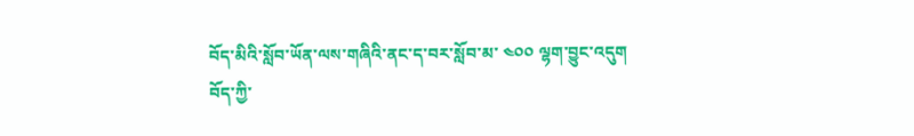བོད་མིའི་སློབ་ཡོན་ལས་གཞིའི་ནང་ད་བར་སློབ་མ་ ༤༠༠ ལྷག་བྱུང་འདུག
བོད་ཀྱི་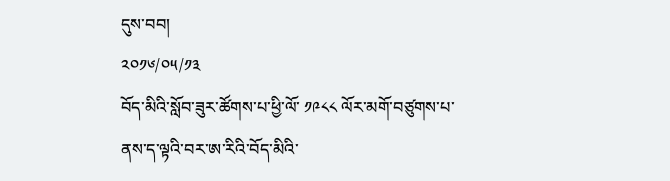དུས་བབ།
༢༠༡༦/༠༥/༡༣
བོད་མིའི་སློབ་ཟུར་ཚོགས་པ་ཕྱི་ལོ་ ༡༩༨༨ ལོར་མགོ་བཙུགས་པ་ནས་ད་ལྟའི་བར་ཨ་རིའི་བོད་མིའི་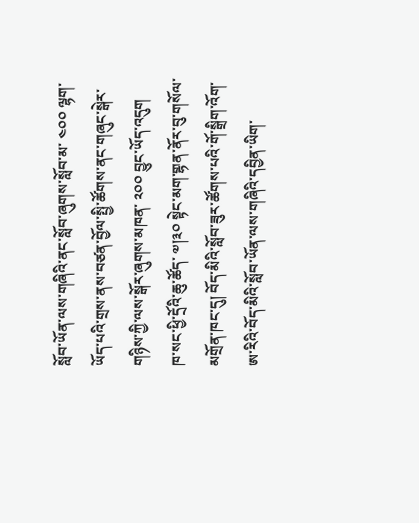སློབ་ཡོན་ལས་གཞིའི་ནང་སློབ་ཞུགས་སློབ་མ་ ༤༠༠ ལྷག་ཡོད་པའི་གྲས་ནས་བཙན་བྱོལ་སྤྱི་ཚོགས་ནང་གཞུང་སྒེར་གཉིས་ཀྱི་ལས་སྒོར་ཞུགས་མཁན་ ༢༠༠ བྱུང་ཡོད་འདུག
ཁ་སང་ཕྱི་དྲོའི་ཆུ་ཚོད་ ༧།༣༠ སྟེང་མག་གྷན་ནོར་བུ་གསོལ་མགྲོན་ཁང་དུ། བོད་མིའི་སློབ་ཟུར་ཚོགས་པའི་གོ་སྒྲིག་འོག་ཨ་རིའི་བོད་མིའི་སློབ་ཡོན་ལས་གཞིའི་དབྱིན་ཡིག་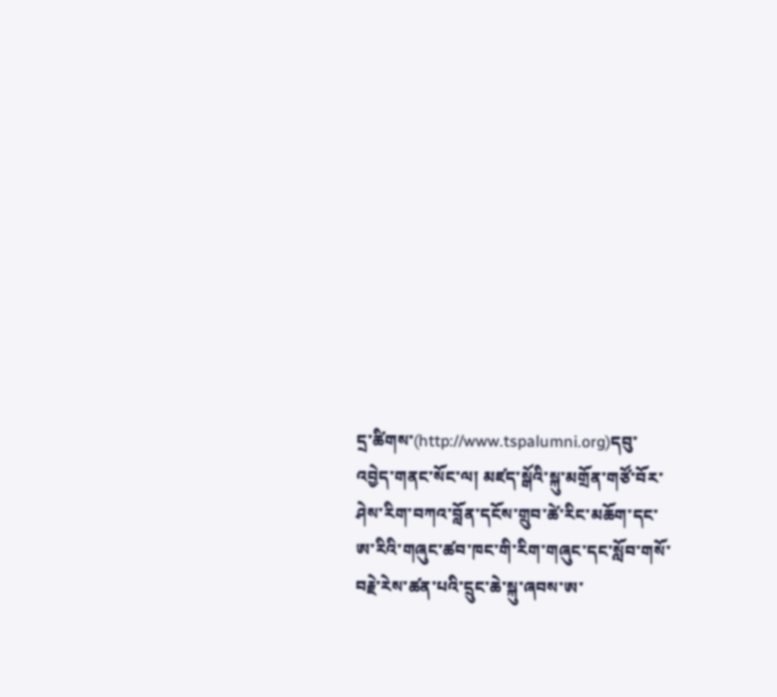དྲ་ཚིགས་(http://www.tspalumni.org)དབུ་འབྱེད་གནང་སོང་ལ། མཛད་སྒོའི་སྐུ་མགྲོན་གཙོ་བོར་ཤེས་རིག་བཀའ་བློན་དངོས་གྲུབ་ཚེ་རིང་མཆོག་དང་ཨ་རིའི་གཞུང་ཚབ་ཁང་གི་རིག་གཞུང་དང་སློབ་གསོ་བརྗེ་རེས་ཚན་པའི་དྲུང་ཆེ་སྐུ་ཞབས་ཨ་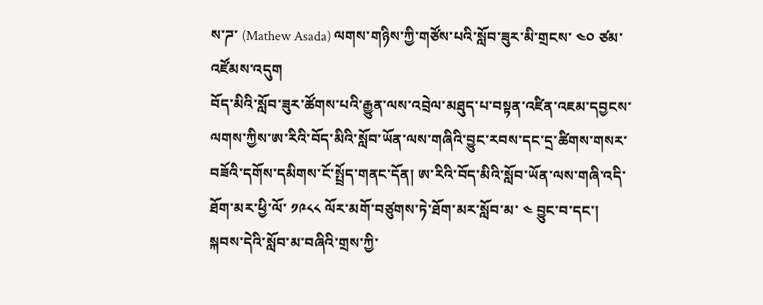ས་ཌ་ (Mathew Asada) ལགས་གཉིས་ཀྱི་གཙོས་པའི་སློབ་ཟུར་མི་གྲངས་ ༤༠ ཙམ་འཛོམས་འདུག
བོད་མིའི་སློབ་ཟུར་ཚོགས་པའི་རྒྱུན་ལས་འབྲེལ་མཐུད་པ་བསྟན་འཛིན་འཇམ་དབྱངས་ལགས་ཀྱིས་ཨ་རིའི་བོད་མིའི་སློབ་ཡོན་ལས་གཞིའི་བྱུང་རབས་དང་དྲ་ཚིགས་གསར་བཟོའི་དགོས་དམིགས་ངོ་སྤྲོད་གནང་དོན། ཨ་རིའི་བོད་མིའི་སློབ་ཡོན་ལས་གཞི་འདི་ཐོག་མར་ཕྱི་ལོ་ ༡༩༨༨ ལོར་མགོ་བཙུགས་ཏེ་ཐོག་མར་སློབ་མ་ ༤ བྱུང་བ་དང་། སྐབས་དེའི་སློབ་མ་བཞིའི་གྲས་ཀྱི་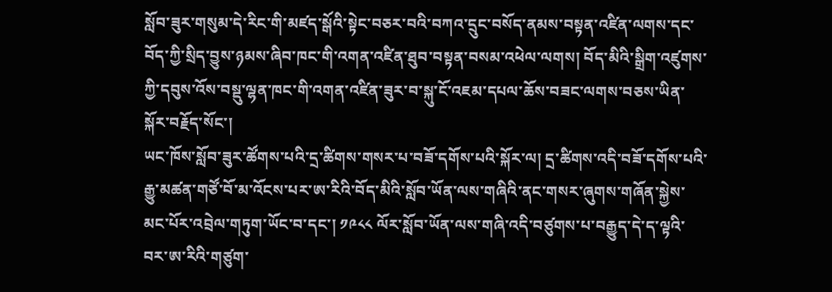སློབ་ཟུར་གསུམ་དེ་རིང་གི་མཛད་སྒོའི་སྟེང་བཅར་བའི་བཀའ་དྲུང་བསོད་ནམས་བསྟན་འཛིན་ལགས་དང་བོད་ཀྱི་སྲིད་བྱུས་ཉམས་ཞིབ་ཁང་གི་འགན་འཛིན་ཐུབ་བསྟན་བསམ་འཕེལ་ལགས། བོད་མིའི་སྒྲིག་འཛུགས་ཀྱི་དབུས་འོས་བསྡུ་ལྷན་ཁང་གི་འགན་འཛིན་ཟུར་བ་སྐུ་ངོ་འཇམ་དཔལ་ཆོས་བཟང་ལགས་བཅས་ཡིན་སྐོར་བརྗོད་སོང་།
ཡང་ཁོས་སློབ་ཟུར་ཚོགས་པའི་དྲ་ཚིགས་གསར་པ་བཟོ་དགོས་པའི་སྐོར་ལ། དྲ་ཚིགས་འདི་བཟོ་དགོས་པའི་རྒྱུ་མཚན་གཙོ་བོ་མ་འོངས་པར་ཨ་རིའི་བོད་མིའི་སློབ་ཡོན་ལས་གཞིའི་ནང་གསར་ཞུགས་གཞོན་སྐྱེས་མང་པོར་འབྲེལ་གཏུག་ཡོང་བ་དང་། ༡༩༨༨ ལོར་སློབ་ཡོན་ལས་གཞི་འདི་བཙུགས་པ་བརྒྱུད་དེ་ད་ལྟའི་བར་ཨ་རིའི་གཙུག་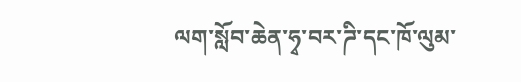ལག་སློབ་ཆེན་ཧྭ་བར་ཌི་དང་ཁོ་ལུམ་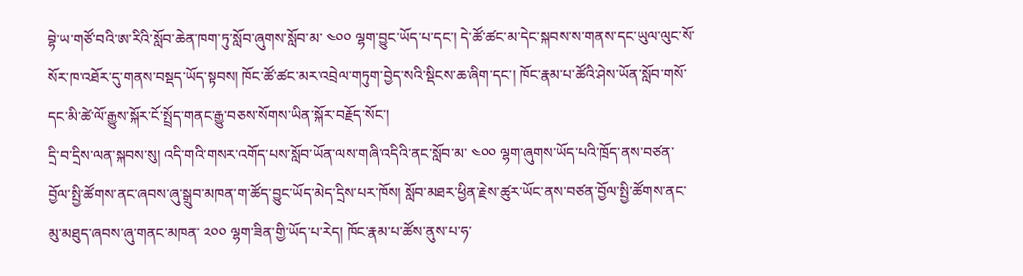བྷེ་ཡ་གཙོ་བའི་ཨ་རིའི་སློབ་ཆེན་ཁག་ཏུ་སློབ་ཞུགས་སློབ་མ་ ༤༠༠ ལྷག་བྱུང་ཡོད་པ་དང་། དེ་ཚོ་ཚང་མ་དེང་སྐབས་ས་གནས་དང་ཡུལ་ལུང་སོ་སོར་ཁ་འཐོར་དུ་གནས་བསྡད་ཡོད་སྟབས། ཁོང་ཚོ་ཚང་མར་འབྲེལ་གཏུག་བྱེད་སའི་སྡིངས་ཆ་ཞིག་དང་། ཁོང་རྣམ་པ་ཚོའི་ཤེས་ཡོན་སློབ་གསོ་དང་མི་ཚེ་ལོ་རྒྱུས་སྐོར་ངོ་སྤྲོད་གནང་རྒྱུ་བཅས་སོགས་ཡིན་སྐོར་བརྗོད་སོང་།
དྲི་བ་དྲིས་ལན་སྐབས་སུ། འདི་གའི་གསར་འགོད་པས་སློབ་ཡོན་ལས་གཞི་འདིའི་ནང་སློབ་མ་ ༤༠༠ ལྷག་ཞུགས་ཡོད་པའི་ཁྲོད་ནས་བཙན་བྱོལ་སྤྱི་ཚོགས་ནང་ཞབས་ཞུ་སྒྲུབ་མཁན་ག་ཚོད་བྱུང་ཡོད་མེད་དྲིས་པར་ཁོས། སློབ་མཐར་ཕྱིན་རྗེས་ཚུར་ཡོང་ནས་བཙན་བྱོལ་སྤྱི་ཚོགས་ནང་མུ་མཐུད་ཞབས་ཞུ་གནང་མཁན་ ༢༠༠ ལྷག་ཟིན་གྱི་ཡོད་པ་རེད། ཁོང་རྣམ་པ་ཚོས་ནུས་པ་ཧ་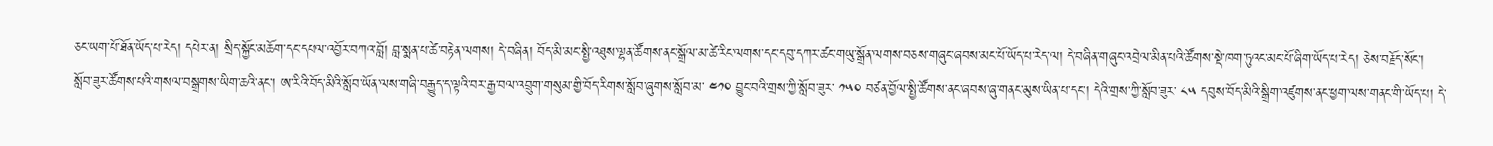ཅང་ཡག་པོ་ཐོན་ཡོད་པ་རེད། དཔེར་ན། སྲིད་སྐྱོང་མཆོག་དང་དཔལ་འབྱོར་བཀའ་བློ། བླ་སྨན་པ་ཚེ་བརྟེན་ལགས། དེ་བཞིན། བོད་མི་མང་སྤྱི་འཐུས་ལྷན་ཚོགས་ནང་སྒྲོལ་མ་ཚེ་རིང་ལགས་དང་དབུ་དཀར་ཚང་གཡུ་སྒྲོན་ལགས་བཅས་གཞུང་ཞབས་མང་པོ་ཡོད་པ་རེད་ལ། དེ་བཞིན་གཞུང་འབྲེལ་མིན་པའི་ཚོགས་སྡེ་ཁག་ཏུའང་མང་པོ་ཞིག་ཡོད་པ་རེད། ཅེས་བརྗོད་སོང་།
སློབ་ཟུར་ཚོགས་པའི་གསལ་བསྒྲགས་ཡིག་ཆའི་ནང་། ཨ་རིའི་བོད་མིའི་སློབ་ཡོན་ལས་གཞི་བརྒྱུད་ད་ལྟའི་བར་རྒྱ་བལ་འབྲུག་གསུམ་གྱི་བོད་རིགས་སློབ་ཞུགས་སློབ་མ་ ༤༡༠ བྱུང་བའི་གྲས་ཀྱི་སློབ་ཟུར་ ༡༥༠ བཙན་བྱོལ་སྤྱི་ཚོགས་ནང་ཞབས་ཞུ་གནང་མུས་ཡིན་པ་དང་། དེའི་གྲས་ཀྱི་སློབ་ཟུར་ ༨༥ དབུས་བོད་མིའི་སྒྲིག་འཛུགས་ནང་ཕྱག་ལས་གནང་གི་ཡོད་པ། དེ་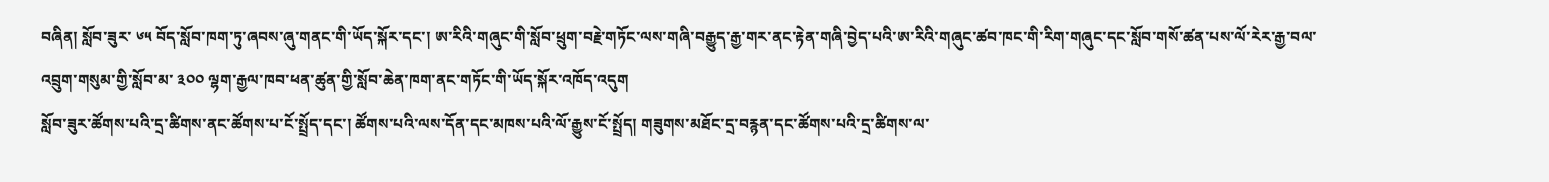བཞིན། སློབ་ཟུར་ ༦༥ བོད་སློབ་ཁག་ཏུ་ཞབས་ཞུ་གནང་གི་ཡོད་སྐོར་དང་། ཨ་རིའི་གཞུང་གི་སློབ་ཕྲུག་བརྗེ་གཏོང་ལས་གཞི་བརྒྱུད་རྒྱ་གར་ནང་རྟེན་གཞི་བྱེད་པའི་ཨ་རིའི་གཞུང་ཚབ་ཁང་གི་རིག་གཞུང་དང་སློབ་གསོ་ཚན་པས་ལོ་རེར་རྒྱ་བལ་འབྲུག་གསུམ་གྱི་སློབ་མ་ ༣༠༠ ལྷག་རྒྱལ་ཁབ་ཕན་ཚུན་གྱི་སློབ་ཆེན་ཁག་ནང་གཏོང་གི་ཡོད་སྐོར་འཁོད་འདུག
སློབ་ཟུར་ཚོགས་པའི་དྲ་ཚིགས་ནང་ཚོགས་པ་ངོ་སྤྲོད་དང་། ཚོགས་པའི་ལས་དོན་དང་མཁས་པའི་ལོ་རྒྱུས་ངོ་སྤྲོད། གཟུགས་མཐོང་དྲ་བརྙན་དང་ཚོགས་པའི་དྲ་ཚིགས་ལ་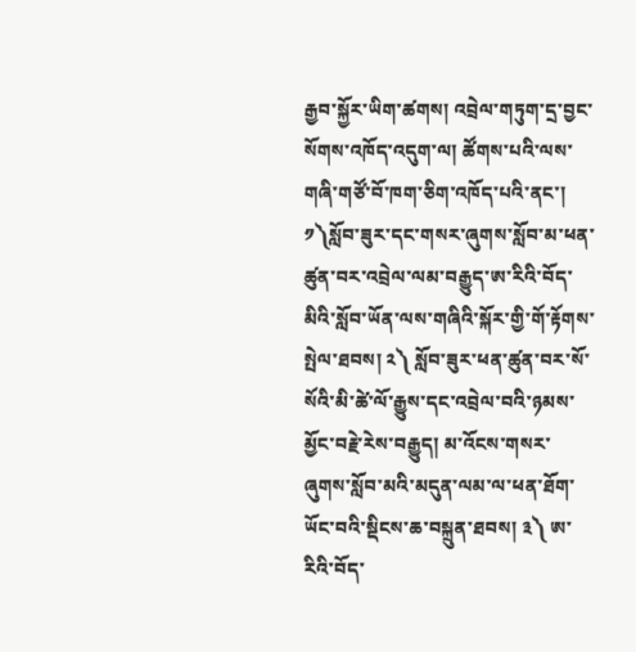རྒྱབ་སྐྱོར་ཡིག་ཚགས། འབྲེལ་གཏུག་དྲ་བྱང་སོགས་འཁོད་འདུག་ལ། ཚོགས་པའི་ལས་གཞི་གཙོ་བོ་ཁག་ཅིག་འཁོད་པའི་ནང་། ༡༽སློབ་ཟུར་དང་གསར་ཞུགས་སློབ་མ་ཕན་ཚུན་བར་འབྲེལ་ལམ་བརྒྱུད་ཨ་རིའི་བོད་མིའི་སློབ་ཡོན་ལས་གཞིའི་སྐོར་གྱི་གོ་རྟོགས་སྤེལ་ཐབས། ༢༽ སློབ་ཟུར་ཕན་ཚུན་བར་སོ་སོའི་མི་ཚེ་ལོ་རྒྱུས་དང་འབྲེལ་བའི་ཉམས་མྱོང་བརྗེ་རེས་བརྒྱུད། མ་འོངས་གསར་ཞུགས་སློབ་མའི་མདུན་ལམ་ལ་ཕན་ཐོག་ཡོང་བའི་སྡིངས་ཆ་བསྐྲུན་ཐབས། ༣༽ ཨ་རིའི་བོད་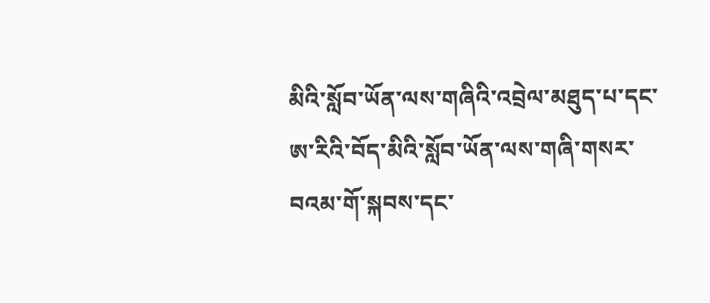མིའི་སློབ་ཡོན་ལས་གཞིའི་འབྲེལ་མཐུད་པ་དང་ཨ་རིའི་བོད་མིའི་སློབ་ཡོན་ལས་གཞི་གསར་བའམ་གོ་སྐབས་དང་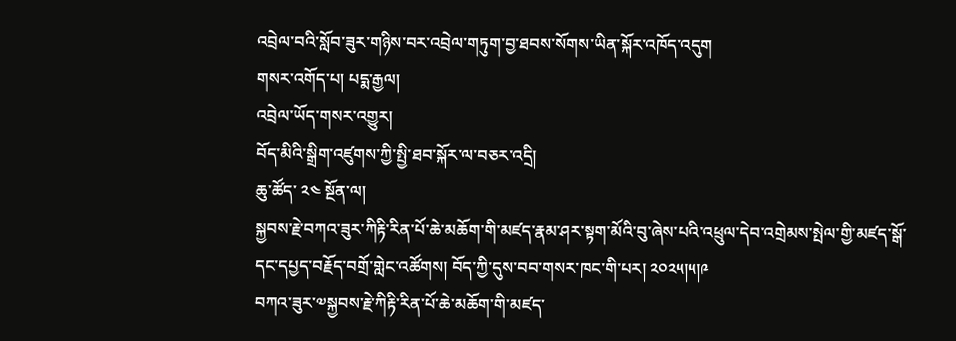འབྲེལ་བའི་སློབ་ཟུར་གཉིས་བར་འབྲེལ་གཏུག་བྱ་ཐབས་སོགས་ཡིན་སྐོར་འཁོད་འདུག
གསར་འགོད་པ། པདྨ་རྒྱལ།
འབྲེལ་ཡོད་གསར་འགྱུར།
བོད་མིའི་སྒྲིག་འཛུགས་ཀྱི་སྤྱི་ཐབ་སྐོར་ལ་བཅར་འདྲི།
ཆུ་ཚོད་ ༢༤ སྔོན་ལ།
སྐྱབས་རྗེ་བཀའ་ཟུར་ཀིརྟི་རིན་པོ་ཆེ་མཆོག་གི་མཛད་རྣམ་ཤར་སྟག་མོའི་བུ་ཞེས་པའི་འཕྲུལ་དེབ་འགྲེམས་སྤེལ་གྱི་མཛད་སྒོ་དང་དཔྱད་བརྗོད་བགྲོ་གླེང་འཚོགས། བོད་ཀྱི་དུས་བབ་གསར་ཁང་གི་པར། ༢༠༢༥།༥།༩
བཀའ་ཟུར་༧སྐྱབས་རྗེ་ཀིརྟི་རིན་པོ་ཆེ་མཆོག་གི་མཛད་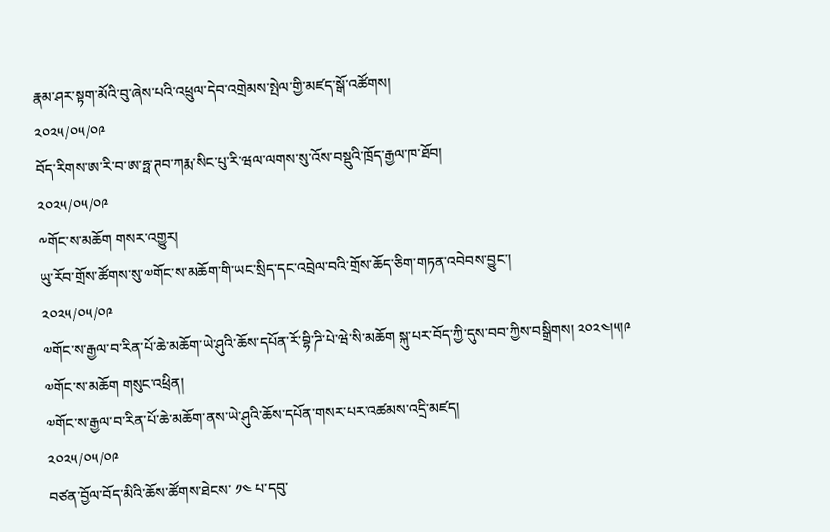རྣམ་ཤར་སྟག་མོའི་བུ་ཞེས་པའི་འཕྲུལ་དེབ་འགྲེམས་སྤེལ་གྱི་མཛད་སྒོ་འཚོགས།
༢༠༢༥/༠༥/༠༩
བོད་རིགས་ཨ་རི་བ་ཨ་ཧྥ་ཊབ་ཀརྨ་སིང་པུ་རི་ཝལ་ལགས་སུ་འོས་བསྡུའི་ཁྲོད་རྒྱལ་ཁ་ཐོབ།
༢༠༢༥/༠༥/༠༩
༸གོང་ས་མཆོག གསར་འགྱུར།
ཡུ་རོབ་གྲོས་ཚོགས་སུ་༧གོང་ས་མཆོག་གི་ཡང་སྲིད་དང་འབྲེལ་བའི་གྲོས་ཆོད་ཅིག་གཏན་འབེབས་བྱུང་།
༢༠༢༥/༠༥/༠༩
༧གོང་ས་རྒྱལ་བ་རིན་པོ་ཆེ་མཆོག་ཡེ་ཤུའི་ཆོས་དཔོན་རོ་བྷི་ཌི་པེ་ཝེ་སི་མཆོག སྐུ་པར་བོད་ཀྱི་དུས་བབ་ཀྱིས་བསྒྲིགས། ༢༠༢༤།༥།༩
༧གོང་ས་མཆོག གསུང་འཕྲིན།
༧གོང་ས་རྒྱལ་བ་རིན་པོ་ཆེ་མཆོག་ནས་ཡེ་ཤུའི་ཆོས་དཔོན་གསར་པར་འཚམས་འདྲི་མཛད།
༢༠༢༥/༠༥/༠༩
བཙན་བྱོལ་བོད་མིའི་ཆོས་ཚོགས་ཐེངས་ ༡༤ པ་དབུ་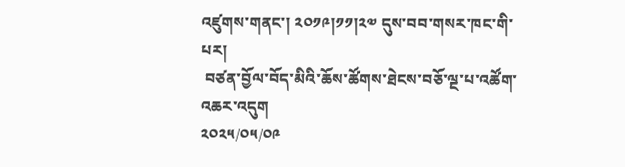འཛུགས་གནང་། ༢༠༡༩།༡༡།༢༧ དུས་བབ་གསར་ཁང་གི་པར།
 བཙན་བྱོལ་བོད་མིའི་ཆོས་ཚོགས་ཐེངས་བཅོ་ལྔ་པ་འཚོག་འཆར་འདུག
༢༠༢༥/༠༥/༠༩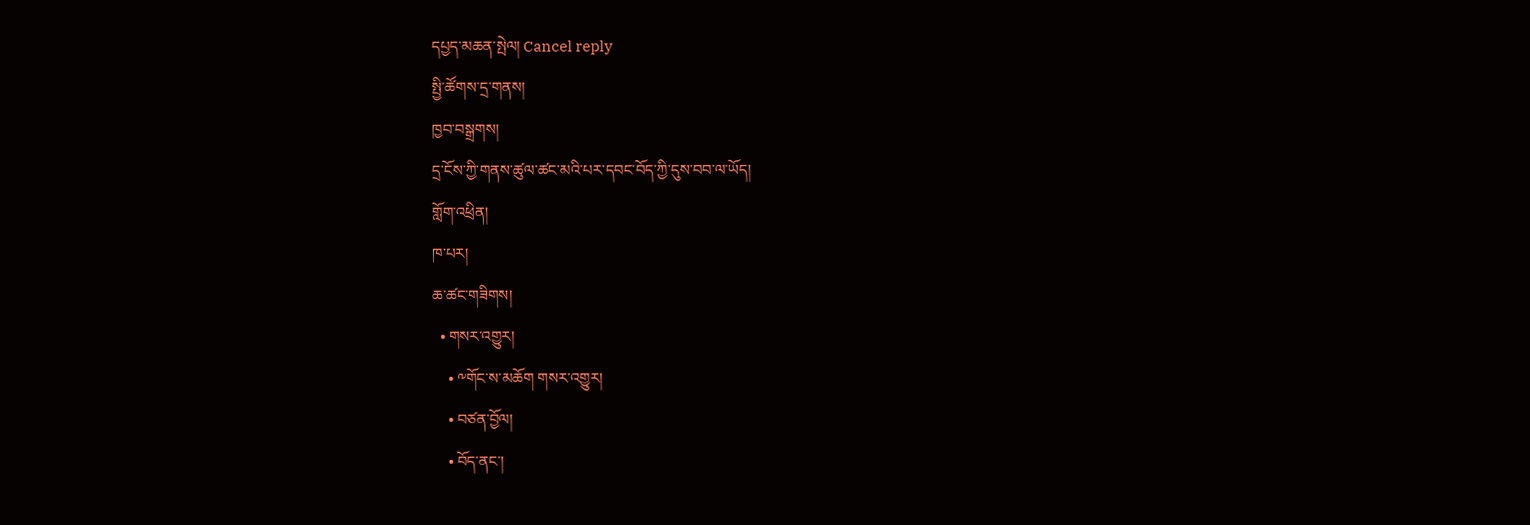དཔྱད་མཆན་སྤེལ། Cancel reply
སྤྱི་ཚོགས་དྲ་གནས།
ཁྱབ་བསྒྲགས།
དྲ་ངོས་ཀྱི་གནས་ཚུལ་ཚང་མའི་པར་དབང་བོད་ཀྱི་དུས་བབ་ལ་ཡོད།
གློག་འཕྲིན།
ཁ་པར།
ཆ་ཚང་གཟིགས།
  • གསར་འགྱུར།
    • ༸གོང་ས་མཆོག གསར་འགྱུར།
    • བཙན་བྱོལ།
    • བོད་ནང་།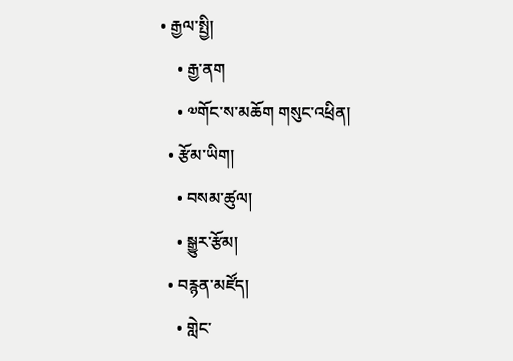• རྒྱལ་སྤྱི།
    • རྒྱ་ནག
    • ༧གོང་ས་མཆོག གསུང་འཕྲིན།
  • རྩོམ་ཡིག།
    • བསམ་ཚུལ།
    • སྒྱུར་རྩོམ།
  • བརྙན་མཛོད།
    • གླེང་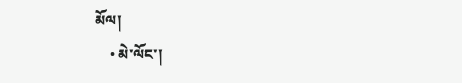མོལ།
    • མེ་ལོང་།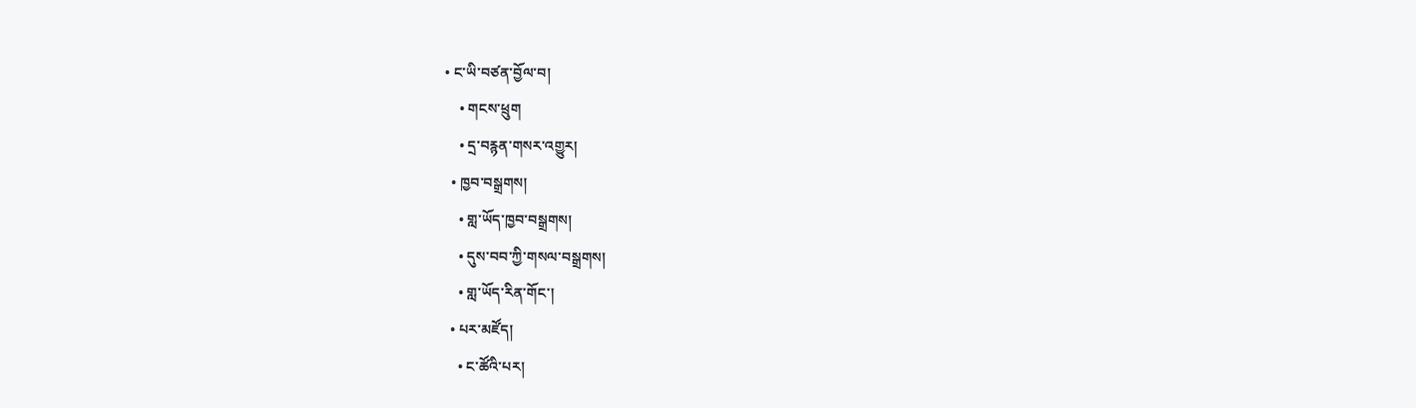• ང་ཡི་བཙན་བྱོལ་བ།
    • གངས་ཕྲུག
    • དྲ་བརྙན་གསར་འགྱུར།
  • ཁྱབ་བསྒྲགས།
    • གླ་ཡོད་ཁྱབ་བསྒྲགས།
    • དུས་བབ་ཀྱི་གསལ་བསྒྲགས།
    • གླ་ཡོད་རིན་གོང་།
  • པར་མཛོད།
    • ང་ཚོའི་པར།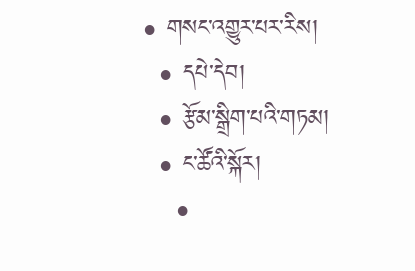• གསང་འགྱུར་པར་རིས།
  • དཔེ་དེབ།
  • རྩོམ་སྒྲིག་པའི་གཏམ།
  • ང་ཚོའི་སྐོར།
    •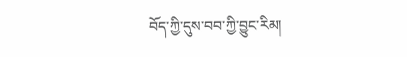བོད་ཀྱི་དུས་བབ་ཀྱི་བྱུང་རིམ།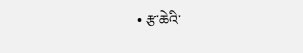• རྩ་ཆེའི་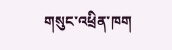གསུང་འཕྲིན་ཁག